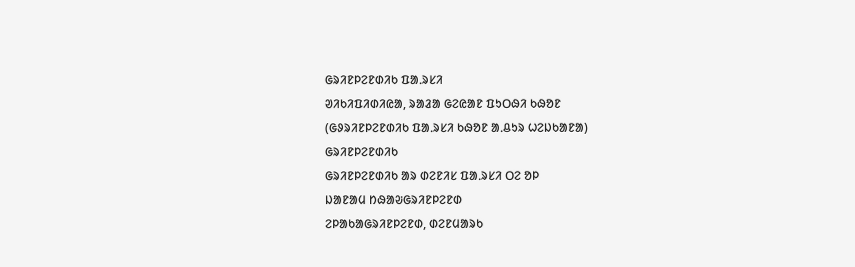ᱜᱨᱤᱱᱞᱮᱱᱰᱤᱠ ᱯᱟᱹᱨᱥᱤ
ᱣᱤᱠᱤᱯᱤᱰᱤᱭᱟ, ᱨᱟᱲᱟ ᱜᱮᱭᱟᱱ ᱯᱩᱛᱷᱤ ᱠᱷᱚᱱ
(ᱜᱽᱨᱤᱱᱞᱮᱱᱰᱤᱠ ᱯᱟᱹᱨᱥᱤ ᱠᱷᱚᱱ ᱟᱹᱪᱩᱨ ᱦᱮᱡᱠᱟᱱᱟ)
ᱜᱨᱤᱱᱞᱮᱱᱰᱤᱠ
ᱜᱨᱤᱱᱞᱮᱱᱰᱤᱠ ᱟᱨ ᱰᱮᱱᱤᱥ ᱯᱟᱹᱨᱥᱤ ᱛᱮ ᱚᱞ
ᱡᱟᱱᱟᱢ ᱴᱷᱟᱶᱜᱨᱤᱱᱞᱮᱱᱰ
ᱮᱞᱟᱠᱟᱜᱨᱤᱱᱞᱮᱱᱰ, ᱰᱮᱱᱢᱟᱨᱠ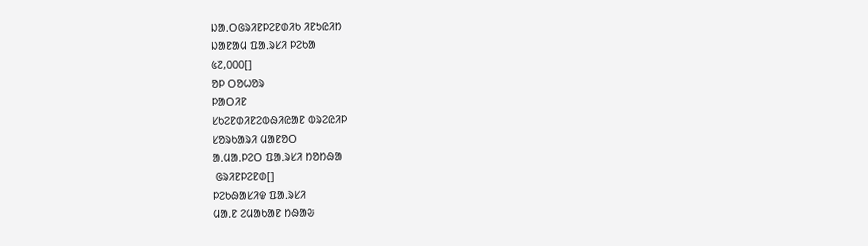ᱡᱟᱹᱛᱜᱨᱤᱱᱞᱮᱱᱰᱤᱠ ᱤᱱᱩᱭᱤᱴ
ᱡᱟᱱᱟᱢ ᱯᱟᱹᱨᱥᱤ ᱞᱮᱠᱟ
᱕᱗,᱐᱐᱐[]
ᱚᱞ ᱛᱚᱦᱚᱨ
ᱞᱟᱛᱤᱱ
ᱥᱠᱮᱱᱰᱤᱱᱮᱵᱷᱤᱭᱟᱱ ᱵᱨᱮᱭᱤᱞ
ᱥᱚᱨᱠᱟᱨᱤ ᱢᱟᱱᱚᱛ
ᱟᱹᱢᱟᱹᱞᱮᱛ ᱯᱟᱹᱨᱥᱤ ᱴᱚᱴᱷᱟ
 ᱜᱨᱤᱱᱞᱮᱱᱰ[]
ᱞᱮᱠᱷᱟᱥᱤᱫ ᱯᱟᱹᱨᱥᱤ
ᱢᱟᱹᱱ ᱮᱢᱟᱠᱟᱱ ᱴᱷᱟᱶ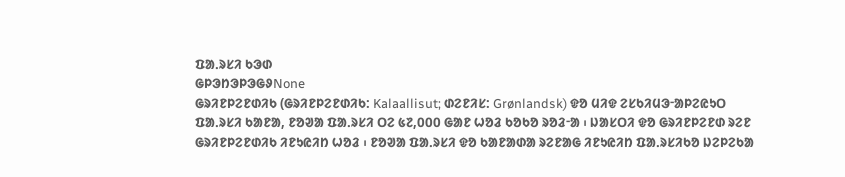ᱯᱟᱹᱨᱥᱤ ᱠᱳᱰ
ᱜᱞᱳᱴᱳᱞᱳᱜᱽNone
ᱜᱨᱤᱱᱞᱮᱱᱰᱤᱠ (ᱜᱨᱤᱱᱞᱮᱱᱰᱤᱠ: Kalaallisut; ᱰᱮᱱᱤᱥ: Grønlandsk) ᱫᱚ ᱢᱤᱫ ᱮᱥᱠᱤᱢᱳᱼᱟᱞᱮᱭᱩᱛ ᱯᱟᱹᱨᱥᱤ ᱠᱟᱱᱟ, ᱱᱚᱣᱟ ᱯᱟᱹᱨᱥᱤ ᱛᱮ ᱕᱗,᱐᱐᱐ ᱜᱟᱱ ᱦᱚᱲ ᱠᱚᱠᱚ ᱨᱚᱲᱼᱟ ᱾ ᱡᱟᱥᱛᱤ ᱫᱚ ᱜᱨᱤᱱᱞᱮᱱᱰ ᱨᱮᱱ ᱜᱨᱤᱱᱞᱮᱱᱰᱤᱠ ᱤᱱᱩᱭᱤᱴ ᱦᱚᱲ ᱾ ᱱᱚᱣᱟ ᱯᱟᱹᱨᱥᱤ ᱫᱚ ᱠᱟᱱᱟᱰᱟ ᱨᱮᱱᱟᱜ ᱤᱱᱩᱭᱤᱴ ᱯᱟᱹᱨᱥᱤᱠᱚ ᱡᱮᱞᱮᱠᱟ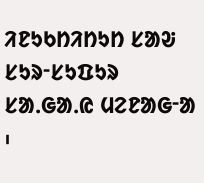ᱤᱱᱩᱠᱴᱤᱴᱩᱴ ᱥᱟᱶ ᱥᱩᱨᱼᱥᱩᱯᱩᱨ ᱥᱟᱹᱜᱟᱹᱭ ᱢᱮᱱᱟᱜᱼᱟ ᱾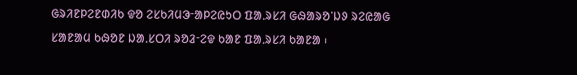ᱜᱨᱤᱱᱞᱮᱱᱰᱤᱠ ᱫᱚ ᱮᱥᱠᱤᱢᱳᱼᱟᱞᱮᱭᱩᱛ ᱯᱟᱹᱨᱥᱤ ᱜᱷᱟᱨᱚᱸᱡᱽ ᱨᱮᱭᱟᱜ ᱥᱟᱱᱟᱢ ᱠᱷᱚᱱ ᱡᱟᱹᱥᱛᱤ ᱨᱚᱲᱼᱮᱫ ᱠᱟᱱ ᱯᱟᱹᱨᱥᱤ ᱠᱟᱱᱟ ᱾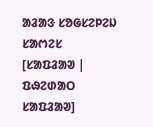ᱟᱲᱟᱝ ᱥᱚᱜᱥᱮᱞᱮᱡ ᱥᱟᱬᱮᱥ
[ᱥᱟᱯᱲᱟᱣ | ᱯᱷᱮᱰᱟᱛ ᱥᱟᱯᱲᱟᱣ]